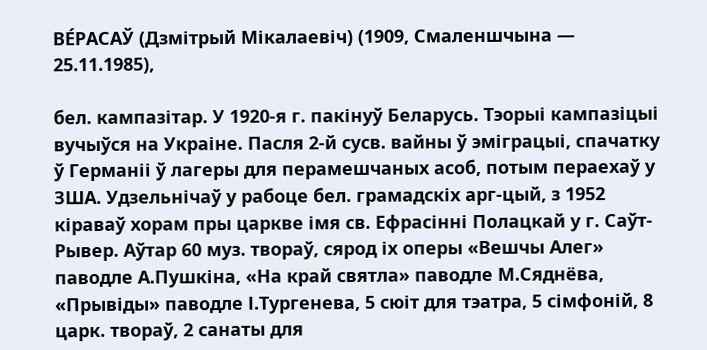ВЕ́РАСАЎ (Дзмітрый Мікалаевіч) (1909, Смаленшчына — 25.11.1985),

бел. кампазітар. У 1920-я г. пакінуў Беларусь. Тэорыі кампазіцыі вучыўся на Украіне. Пасля 2-й сусв. вайны ў эміграцыі, спачатку ў Германіі ў лагеры для перамешчаных асоб, потым пераехаў у ЗША. Удзельнічаў у рабоце бел. грамадскіх арг-цый, з 1952 кіраваў хорам пры царкве імя св. Ефрасінні Полацкай у г. Саўт-Рывер. Аўтар 60 муз. твораў, сярод іх оперы «Вешчы Алег» паводле А.Пушкіна, «На край святла» паводле М.Сяднёва, «Прывіды» паводле І.Тургенева, 5 сюіт для тэатра, 5 сімфоній, 8 царк. твораў, 2 санаты для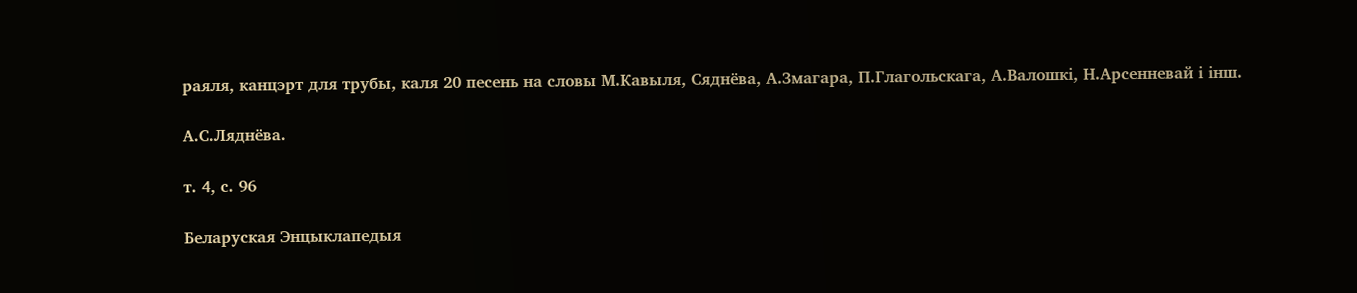раяля, канцэрт для трубы, каля 20 песень на словы М.Кавыля, Сяднёва, А.Змагара, П.Глагольскага, А.Валошкі, Н.Арсенневай і інш.

А.С.Ляднёва.

т. 4, с. 96

Беларуская Энцыклапедыя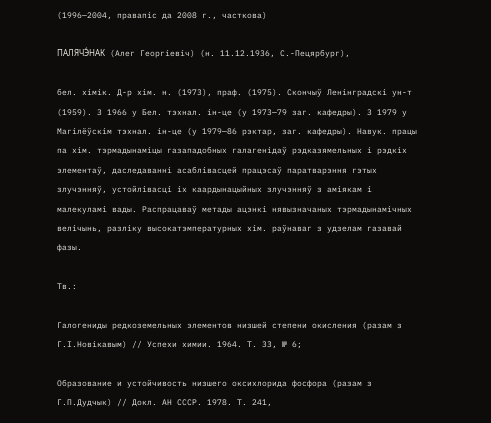(1996—2004, правапіс да 2008 г., часткова)

ПАЛЯЧЭ́НАК (Алег Георгіевіч) (н. 11.12.1936, С.-Пецярбург),

бел. хімік. Д-р хім. н. (1973), праф. (1975). Скончыў Ленінградскі ун-т (1959). З 1966 у Бел. тэхнал. ін-це (у 1973—79 заг. кафедры). З 1979 у Магілёўскім тэхнал. ін-це (у 1979—86 рэктар, заг. кафедры). Навук. працы па хім. тэрмадынаміцы газападобных галагенідаў рэдказямельных і рэдкіх элементаў, даследаванні асаблівасцей працэсаў паратварэння гэтых злучэнняў, устойлівасці іх каардынацыйных злучэнняў з аміякам і малекуламі вады. Распрацаваў метады ацэнкі нявызначаных тэрмадынамічных велічынь, разліку высокатэмпературных хім. раўнаваг з удзелам газавай фазы.

Тв.:

Галогениды редкоземельных элементов низшей степени окисления (разам з Г.І.Новікавым) // Успехи химии. 1964. Т. 33, № 6;

Образование и устойчивость низшего оксихлорида фосфора (разам з Г.П.Дудчык) // Докл. АН СССР. 1978. Т. 241,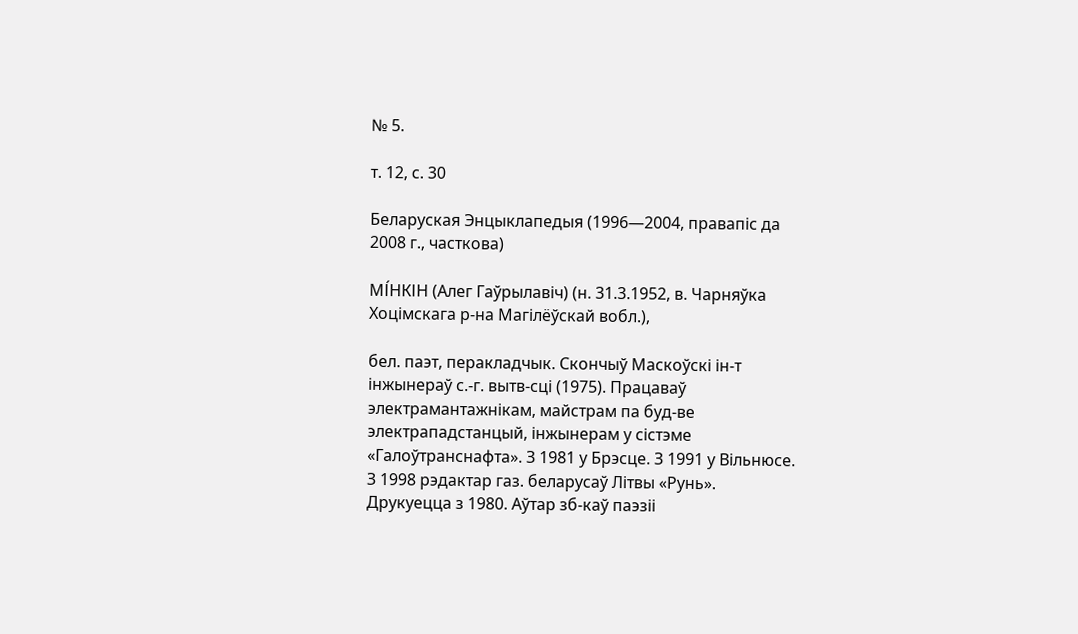№ 5.

т. 12, с. 30

Беларуская Энцыклапедыя (1996—2004, правапіс да 2008 г., часткова)

МІ́НКІН (Алег Гаўрылавіч) (н. 31.3.1952, в. Чарняўка Хоцімскага р-на Магілёўскай вобл.),

бел. паэт, перакладчык. Скончыў Маскоўскі ін-т інжынераў с.-г. вытв-сці (1975). Працаваў электрамантажнікам, майстрам па буд-ве электрападстанцый, інжынерам у сістэме «Галоўтранснафта». З 1981 у Брэсце. З 1991 у Вільнюсе. З 1998 рэдактар газ. беларусаў Літвы «Рунь». Друкуецца з 1980. Аўтар зб-каў паэзіі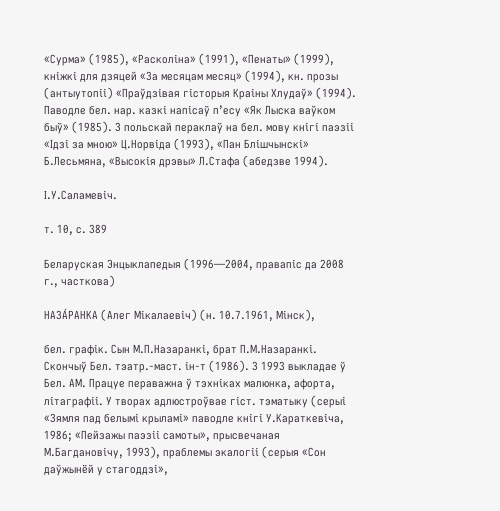«Сурма» (1985), «Расколіна» (1991), «Пенаты» (1999), кніжкі для дзяцей «За месяцам месяц» (1994), кн. прозы (антыутопіі) «Праўдзівая гісторыя Краіны Хлудаў» (1994). Паводле бел. нар. казкі напісаў п’есу «Як Лыска ваўком быў» (1985). З польскай пераклаў на бел. мову кнігі паэзіі «Ідзі за мною» Ц.Норвіда (1993), «Пан Блішчынскі» Б.Лесьмяна, «Высокія дрэвы» Л.Стафа (абедзве 1994).

І.У.Саламевіч.

т. 10, с. 389

Беларуская Энцыклапедыя (1996—2004, правапіс да 2008 г., часткова)

НАЗА́РАНКА (Алег Мікалаевіч) (н. 10.7.1961, Мінск),

бел. графік. Сын М.П.Назаранкі, брат П.М.Назаранкі. Скончыў Бел. тэатр.-маст. ін-т (1986). З 1993 выкладае ў Бел. АМ. Працуе пераважна ў тэхніках малюнка, афорта, літаграфіі. У творах адлюстроўвае гіст. тэматыку (серыі «Зямля пад белымі крыламі» паводле кнігі У.Караткевіча, 1986; «Пейзажы паэзіі самоты», прысвечаная М.Багдановічу, 1993), праблемы экалогіі (серыя «Сон даўжынёй у стагоддзі»,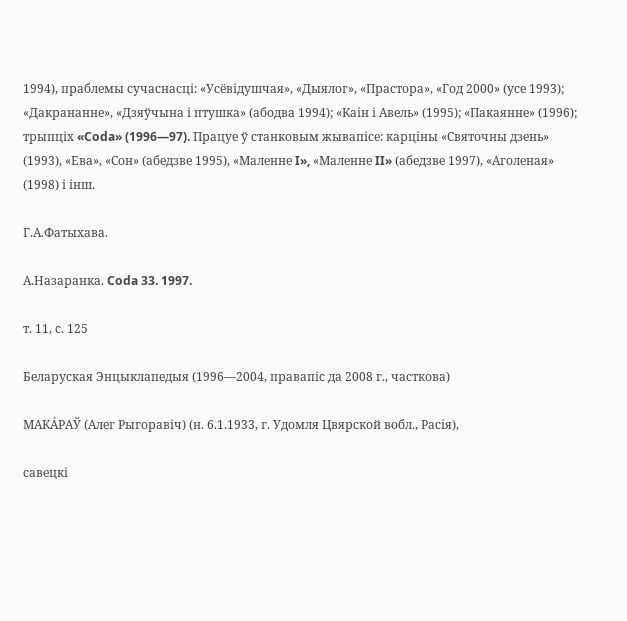1994), праблемы сучаснасці: «Усёвідушчая», «Дыялог», «Прастора», «Год 2000» (усе 1993); «Дакрананне», «Дзяўчына і птушка» (абодва 1994); «Каін і Авель» (1995); «Пакаянне» (1996); трыпціх «Coda» (1996—97). Працуе ў станковым жывапісе: карціны «Святочны дзень» (1993), «Ева», «Сон» (абедзве 1995), «Маленне I», «Маленне II» (абедзве 1997), «Аголеная» (1998) і інш.

Г.А.Фатыхава.

А.Назаранка. Coda 33. 1997.

т. 11, с. 125

Беларуская Энцыклапедыя (1996—2004, правапіс да 2008 г., часткова)

МАКА́РАЎ (Алег Рыгоравіч) (н. 6.1.1933, г. Удомля Цвярской вобл., Расія),

савецкі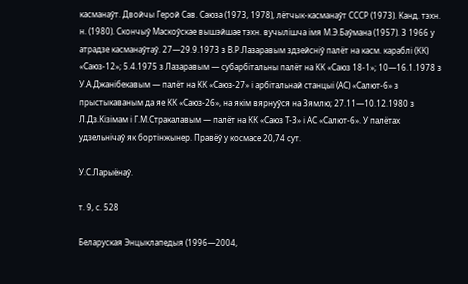касманаўт. Двойчы Герой Сав. Саюза (1973, 1978), лётчык-касманаўт СССР (1973). Канд. тэхн. н. (1980). Скончыў Маскоўскае вышэйшае тэхн. вучылішча імя М.Э.Баўмана (1957). З 1966 у атрадзе касманаўтаў. 27—29.9.1973 з В.Р.Лазаравым здзейсніў палёт на касм. караблі (КК) «Саюз-12»; 5.4.1975 з Лазаравым — субарбітальны палёт на КК «Саюз 18-1»; 10—16.1.1978 з У.А.Джанібекавым — палёт на КК «Саюз-27» і арбітальнай станцыі (АС) «Салют-6» з прыстыкаваным да яе КК «Саюз-26», на якім вярнуўся на Зямлю; 27.11—10.12.1980 з Л.Дз.Кізімам і Г.М.Стракалавым — палёт на КК «Саюз Т-3» і АС «Салют-6». У палётах удзельнічаў як бортінжынер. Правёў у космасе 20,74 сут.

У.С.Ларыёнаў.

т. 9, с. 528

Беларуская Энцыклапедыя (1996—2004,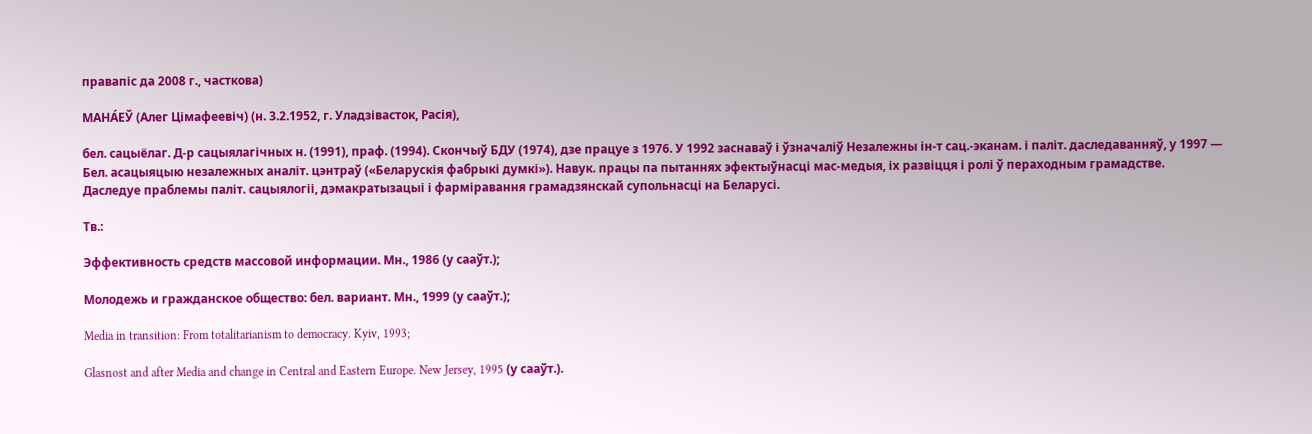правапіс да 2008 г., часткова)

МАНА́ЕЎ (Алег Цімафеевіч) (н. 3.2.1952, г. Уладзівасток, Расія),

бел. сацыёлаг. Д-р сацыялагічных н. (1991), праф. (1994). Скончыў БДУ (1974), дзе працуе з 1976. У 1992 заснаваў і ўзначаліў Незалежны ін-т сац.-эканам. і паліт. даследаванняў, у 1997 — Бел. асацыяцыю незалежных аналіт. цэнтраў («Беларускія фабрыкі думкі»). Навук. працы па пытаннях эфектыўнасці мас-медыя, іх развіцця і ролі ў пераходным грамадстве. Даследуе праблемы паліт. сацыялогіі, дэмакратызацыі і фарміравання грамадзянскай супольнасці на Беларусі.

Тв.:

Эффективность средств массовой информации. Мн., 1986 (у сааўт.);

Молодежь и гражданское общество: бел. вариант. Мн., 1999 (у сааўт.);

Media in transition: From totalitarianism to democracy. Kyiv, 1993;

Glasnost and after Media and change in Central and Eastern Europe. New Jersey, 1995 (у сааўт.).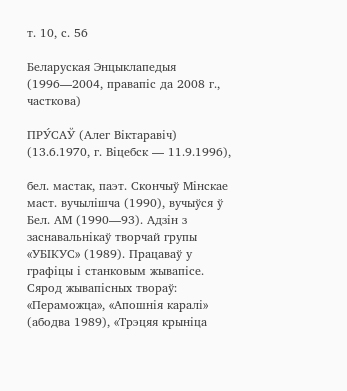т. 10, с. 56

Беларуская Энцыклапедыя (1996—2004, правапіс да 2008 г., часткова)

ПРУ́САЎ (Алег Віктаравіч) (13.6.1970, г. Віцебск — 11.9.1996),

бел. мастак, паэт. Скончыў Мінскае маст. вучылішча (1990), вучыўся ў Бел. АМ (1990—93). Адзін з заснавальнікаў творчай групы «УБІКУС» (1989). Працаваў у графіцы і станковым жывапісе. Сярод жывапісных твораў: «Пераможца», «Апошнія каралі» (абодва 1989), «Трэцяя крыніца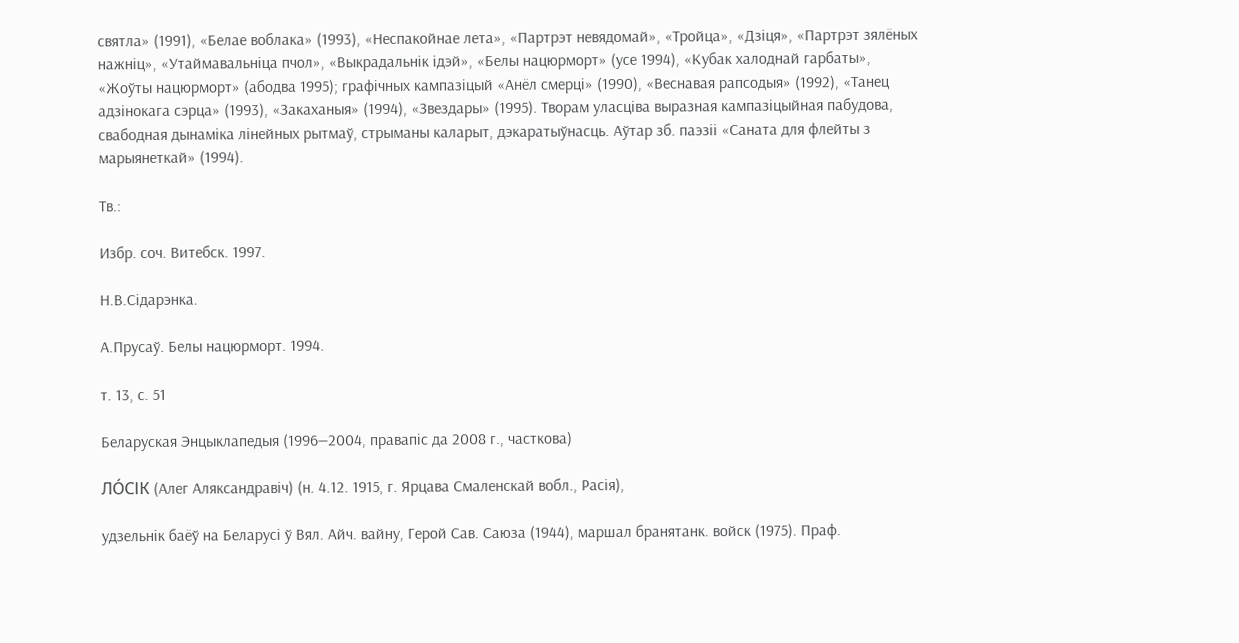святла» (1991), «Белае воблака» (1993), «Неспакойнае лета», «Партрэт невядомай», «Тройца», «Дзіця», «Партрэт зялёных нажніц», «Утаймавальніца пчол», «Выкрадальнік ідэй», «Белы нацюрморт» (усе 1994), «Кубак халоднай гарбаты», «Жоўты нацюрморт» (абодва 1995); графічных кампазіцый «Анёл смерці» (1990), «Веснавая рапсодыя» (1992), «Танец адзінокага сэрца» (1993), «Закаханыя» (1994), «Звездары» (1995). Творам уласціва выразная кампазіцыйная пабудова, свабодная дынаміка лінейных рытмаў, стрыманы каларыт, дэкаратыўнасць. Аўтар зб. паэзіі «Саната для флейты з марыянеткай» (1994).

Тв.:

Избр. соч. Витебск. 1997.

Н.В.Сідарэнка.

А.Прусаў. Белы нацюрморт. 1994.

т. 13, с. 51

Беларуская Энцыклапедыя (1996—2004, правапіс да 2008 г., часткова)

ЛО́СІК (Алег Аляксандравіч) (н. 4.12. 1915, г. Ярцава Смаленскай вобл., Расія),

удзельнік баёў на Беларусі ў Вял. Айч. вайну, Герой Сав. Саюза (1944), маршал бранятанк. войск (1975). Праф.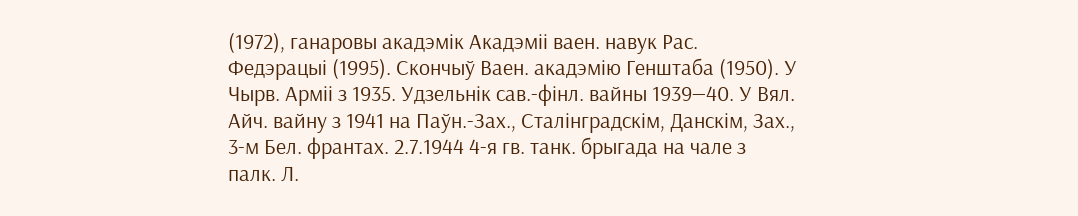(1972), ганаровы акадэмік Акадэміі ваен. навук Рас. Федэрацыі (1995). Скончыў Ваен. акадэмію Генштаба (1950). У Чырв. Арміі з 1935. Удзельнік сав.-фінл. вайны 1939—40. У Вял. Айч. вайну з 1941 на Паўн.-Зах., Сталінградскім, Данскім, Зах., 3-м Бел. франтах. 2.7.1944 4-я гв. танк. брыгада на чале з палк. Л.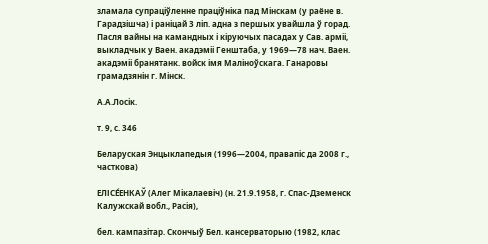зламала супраціўленне праціўніка пад Мінскам (у раёне в. Гарадзішча) і раніцай 3 ліп. адна з першых увайшла ў горад. Пасля вайны на камандных і кіруючых пасадах у Сав. арміі, выкладчык у Ваен. акадэміі Генштаба, у 1969—78 нач. Ваен. акадэміі бранятанк. войск імя Маліноўскага. Ганаровы грамадзянін г. Мінск.

А.А.Лосік.

т. 9, с. 346

Беларуская Энцыклапедыя (1996—2004, правапіс да 2008 г., часткова)

ЕЛІСЕ́ЕНКАЎ (Алег Мікалаевіч) (н. 21.9.1958, г. Спас-Дземенск Калужскай вобл., Расія),

бел. кампазітар. Скончыў Бел. кансерваторыю (1982, клас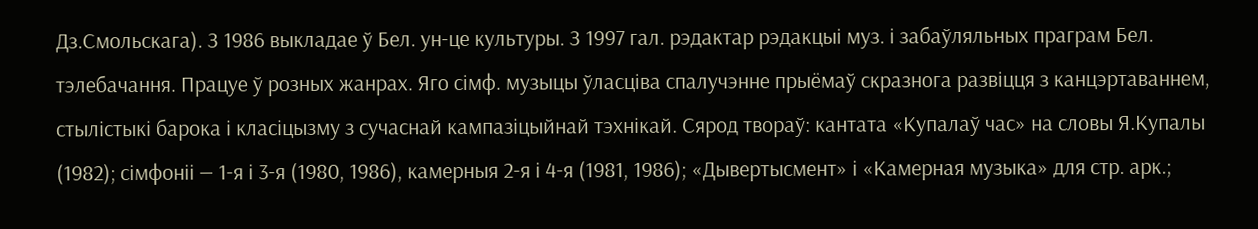Дз.Смольскага). З 1986 выкладае ў Бел. ун-це культуры. З 1997 гал. рэдактар рэдакцыі муз. і забаўляльных праграм Бел. тэлебачання. Працуе ў розных жанрах. Яго сімф. музыцы ўласціва спалучэнне прыёмаў скразнога развіцця з канцэртаваннем, стылістыкі барока і класіцызму з сучаснай кампазіцыйнай тэхнікай. Сярод твораў: кантата «Купалаў час» на словы Я.Купалы (1982); сімфоніі — 1-я і 3-я (1980, 1986), камерныя 2-я і 4-я (1981, 1986); «Дывертысмент» і «Камерная музыка» для стр. арк.;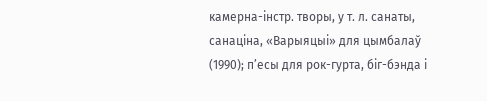камерна-інстр. творы, у т. л. санаты, санаціна, «Варыяцыі» для цымбалаў (1990); п’есы для рок-гурта, біг-бэнда і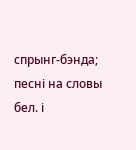спрынг-бэнда; песні на словы бел. і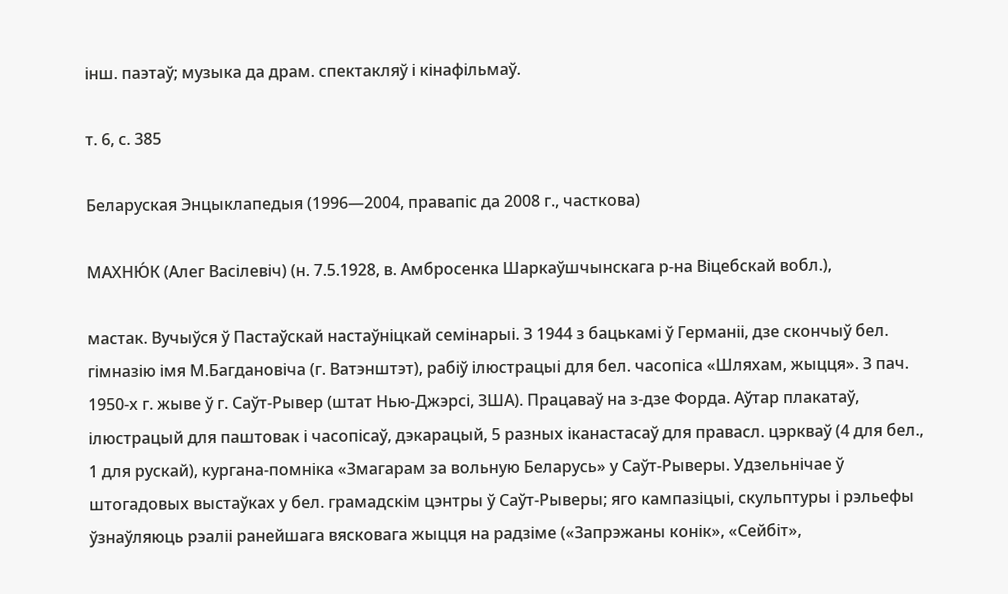інш. паэтаў; музыка да драм. спектакляў і кінафільмаў.

т. 6, с. 385

Беларуская Энцыклапедыя (1996—2004, правапіс да 2008 г., часткова)

МАХНЮ́К (Алег Васілевіч) (н. 7.5.1928, в. Амбросенка Шаркаўшчынскага р-на Віцебскай вобл.),

мастак. Вучыўся ў Пастаўскай настаўніцкай семінарыі. З 1944 з бацькамі ў Германіі, дзе скончыў бел. гімназію імя М.Багдановіча (г. Ватэнштэт), рабіў ілюстрацыі для бел. часопіса «Шляхам, жыцця». З пач. 1950-х г. жыве ў г. Саўт-Рывер (штат Нью-Джэрсі, ЗША). Працаваў на з-дзе Форда. Аўтар плакатаў, ілюстрацый для паштовак і часопісаў, дэкарацый, 5 разных іканастасаў для правасл. цэркваў (4 для бел., 1 для рускай), кургана-помніка «Змагарам за вольную Беларусь» у Саўт-Рыверы. Удзельнічае ў штогадовых выстаўках у бел. грамадскім цэнтры ў Саўт-Рыверы; яго кампазіцыі, скульптуры і рэльефы ўзнаўляюць рэаліі ранейшага вясковага жыцця на радзіме («Запрэжаны конік», «Сейбіт»,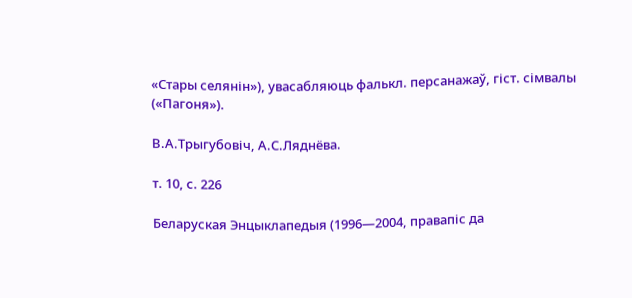«Стары селянін»), увасабляюць фалькл. персанажаў, гіст. сімвалы («Пагоня»).

В.А.Трыгубовіч, А.С.Ляднёва.

т. 10, с. 226

Беларуская Энцыклапедыя (1996—2004, правапіс да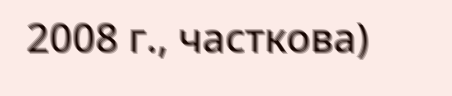2008 г., часткова)